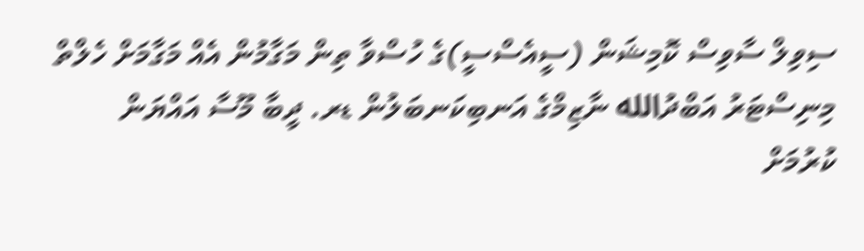ސިވިލް ސާވިސް ކޮމިޝަން (ސީއެސްސީ)ގެ ހުސްވާ ތިން މަގާމުން އެއް މަގާމަށް ހެލްތް މިނިސްޓަރު އަބްދުالله ނާޒިމްގެ އަނބިކަނބަލުން ޑރ. ދީބާ މޫސާ އައްޔަން ކުރުމަށް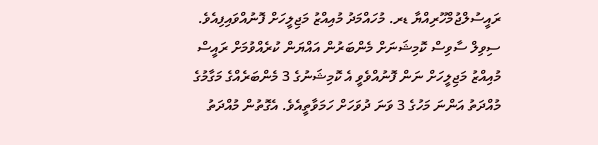ރައީސުލްޖުމްހޫރިއްޔާ ޑރ. މުހައްމަދު މުއިއްޒު މަޖިލީހަށް ފޮނުއްވައިފިއެވެ.
ސިވިލް ސާވިސް ކޮމިޝަނަށް މެންބަރުން އައްޔަން ކުރެއްވުމަށް ރައީސް މުއިއްޒު މަޖިލީހަށް ނަން ފޮނުއްވެވީ އެ ކޮމިޝަނުގެ 3 މެންބަރެއްގެ މަގާމުގެ މުއްދަތު އަންނަ މަހުގެ 3 ވަނަ ދުވަހަށް ހަމަވާތީއެވެ. އެގޮތުން މުއްދަތު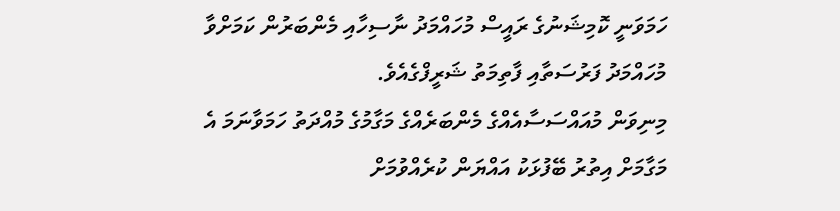ހަމަވަނީ ކޮމިޝަނުގެ ރައީސް މުހައްމަދު ނާސިހާއި މެންބަރުން ކަމަށްވާ މުހައްމަދު ފަރުސަތާއި ފާތިމަތު ޝަރީފްގެއެވެ.
މިނިވަން މުއައްސަސާއެއްގެ މެންބަރެއްގެ މަގާމުގެ މުއްދަތު ހަމަވާނަމަ އެ މަގާމަށް އިތުރު ބޭފުޅަކު އައްޔަން ކުރެއްވުމަށް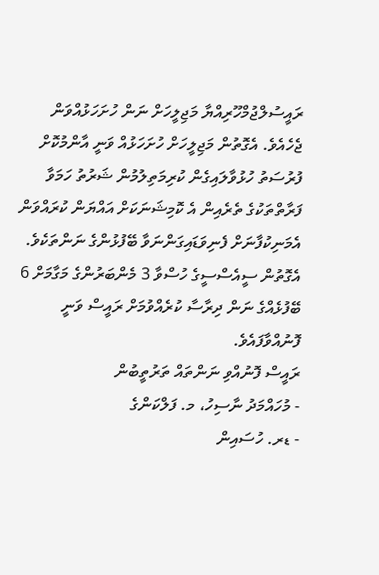ރައީސުލްޖުމްހޫރިއްޔާ މަޖިލީހަށް ނަން ހުށަހަޅުއްވަން ޖެހެއެވެ. އެގޮތުން މަޖިލީހަށް ހުށަހަޅުއް ވަނީ އާންމުކޮށް ފުރުސަތު ހުޅުވާލައިގެން ކުރިމަތިލުމުން ޝަރުތު ހަމަވާ ފަރާތްތަކުގެ ތެރެއިން އެ ކޮމިޝަނަކަށް އައްޔަން ކުރައްވަން އެމަނިކުފާނަށް ފެނިވަޑައިގަންނަވާ ބޭފުޅުންގެ ނަންތަކެވެ.
އެގޮތުން ސީއެސްސީގެ ހުސްވާ 3 މެންބަރުންގެ މަގާމަށް 6 ބޭފުޅެއްގެ ނަން ދިރާސާ ކުރެއްވުމަށް ރައީސް ވަނީ ފޮނުއްވާފައެވެ.
ރައީސް ފޮނުއްވި ނަންތައް ތަރުތީބުން
- މުހައްމަދު ނާސިހު، މ. ފަލްކަންގެ
- ޑރ. ހުސައިން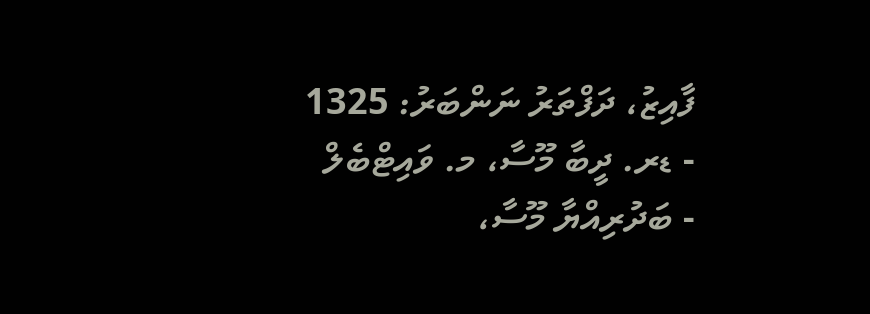ފާއިޒު، ދަފްތަރު ނަންބަރު: 1325
- ޑރ. ދީބާ މޫސާ، މ. ވައިޓްބެލް
- ބަދުރިއްޔާ މޫސާ،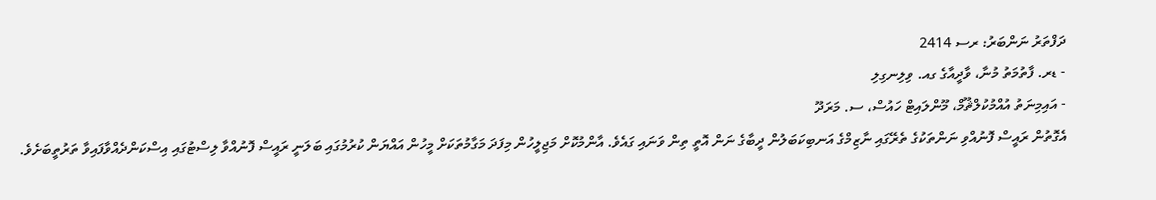ދަފްތަރު ނަންބަރު: ރސ 2414
- ޑރ. ފާތުމަތު މުނާ، ވާދީއާގެ ގއ. ވިލިނގިލި
- އައިމިނަތު އުއްމުކުލްޘޫމް، މޫންލައިޓް ހައުސް، ސ. މަރަދޫ
އެގޮތުން ރައީސް ފޮނުއްވި ނަންތަކުގެ ތެރޭގައި ނާޒިމްގެ އަނބިކަބަލުން ދީބާގެ ނަން އޮތީ ތިން ވަނައި ގައެވެ. އާންމުކޮށް މަޖިލީހުން މިފަދަ މަގާމުތަކަށް މީހުން އައްޔަން ކުރުމުގައި ބަލަނީ ރައީސް ފޮނުއްވާ ލިސްޓުގައި އިސްކަންދެއްވާފައިވާ ތަރުތީބަށެވެ.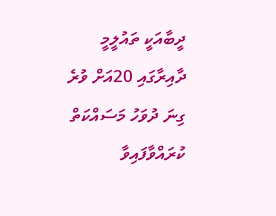ދީބާއަކީ ތައުލީމީ ދާއިރާގައި 20އަށް ވުރެ ގިނަ ދުވަހު މަސައްކަތް ކުރައްވާފައިވާ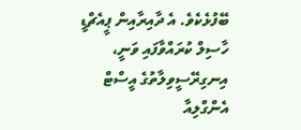ބޭފުޅެކެވެ. އެ ދާއިރާއިން ޕީއެޗްޑީ ހާސިލް ކުރައްވާފައި ވަނީ، އިނގިރޭސީވިލާތުގެ އީސްޓް އެންގްލިއާ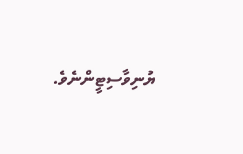ޔުނިވާސިޓީންނެވެ.